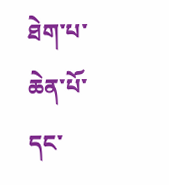ཐེག་པ་ཆེན་པོ་དང་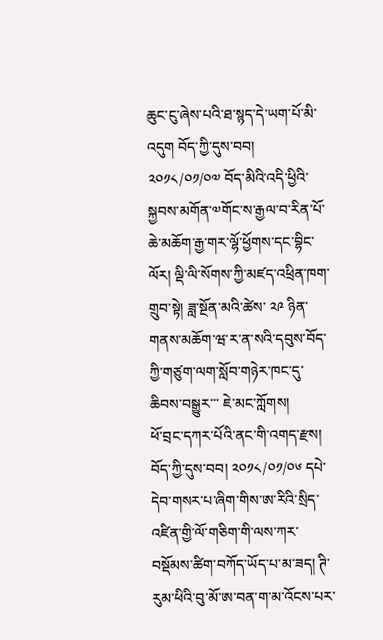ཆུང་ངུ་ཞེས་པའི་ཐ་སྙད་དེ་ཡག་པོ་མི་འདུག བོད་ཀྱི་དུས་བབ། ༢༠༡༨/༠༡/༠༧ བོད་མིའི་འདི་ཕྱིའི་སྐྱབས་མགོན་༧གོང་ས་རྒྱལ་བ་རིན་པོ་ཆེ་མཆོག་རྒྱ་གར་ལྷོ་ཕྱོགས་དང་བྷིང་ལོར། ལྡི་ལི་སོགས་ཀྱི་མཛད་འཕྲིན་ཁག་གྲུབ་སྟེ། ཟླ་སྔོན་མའི་ཚེས་ ༢༩ ཉིན་གནས་མཆོག་ཝ་ར་ན་སའི་དབུས་བོད་ཀྱི་གཙུག་ལག་སློབ་གཉེར་ཁང་དུ་ཆིབས་བསྒྱུར་་་ ཇེ་མང་ཀློགས།
ཕོ་བྲང་དཀར་པོའི་ནང་གི་འགད་རྫས། བོད་ཀྱི་དུས་བབ། ༢༠༡༨/༠༡/༠༦ དཔེ་དེབ་གསར་པ་ཞིག་གིས་ཨ་རིའི་སྲིད་འཛིན་གྱི་ལོ་གཅིག་གི་ལས་ཀར་བསྡོམས་ཚིག་བཀོད་ཡོད་པ་མ་ཟད། ཊི་རུམ་ཕིའི་བུ་མོ་ཨ་བན་ག་མ་འོངས་པར་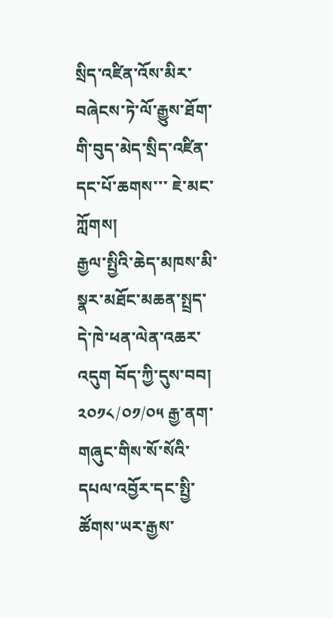སྲིད་འཛིན་འོས་མིར་བཞེངས་ཏེ་ལོ་རྒྱུས་ཐོག་གི་བུད་མེད་སྲིད་འཛིན་དང་པོ་ཆགས་་་ ཇེ་མང་ཀློགས།
རྒྱལ་སྤྱིའི་ཆེད་མཁས་མི་སྣར་མཐོང་མཆན་སྤྲད་དེ་ཁེ་ཕན་ལེན་འཆར་འདུག བོད་ཀྱི་དུས་བབ། ༢༠༡༨/༠༡/༠༥ རྒྱ་ནག་གཞུང་གིས་སོ་སོའི་དཔལ་འབྱོར་དང་སྤྱི་ཚོགས་ཡར་རྒྱས་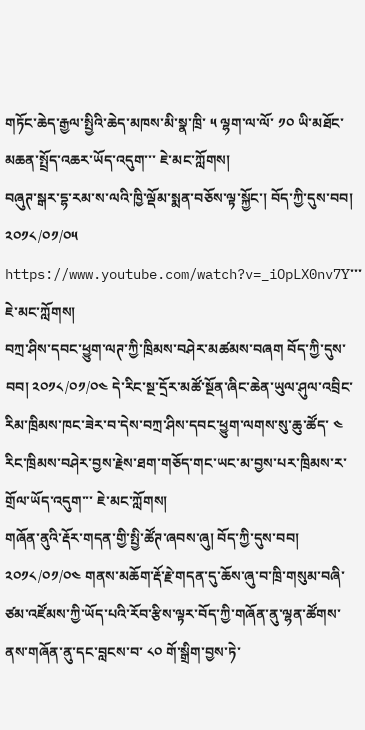གཏོང་ཆེད་རྒྱལ་སྤྱིའི་ཆེད་མཁས་མི་སྣ་ཁྲི་ ༥ ལྷག་ལ་ལོ་ ༡༠ ཡི་མཐོང་མཆན་སྤྲོད་འཆར་ཡོད་འདུག་་་ ཇེ་མང་ཀློགས།
བཞུཊ་སྒར་དྷ་རམ་ས་ལའི་ཁྱི་ལྡོམ་སྨན་བཅོས་ལྟ་སྐྱོང་། བོད་ཀྱི་དུས་བབ། ༢༠༡༨/༠༡/༠༥ https://www.youtube.com/watch?v=_iOpLX0nv7Y་་་ ཇེ་མང་ཀློགས།
བཀྲ་ཤིས་དབང་ཕྱུག་ལཊ་ཀྱི་ཁྲིམས་བཤེར་མཚམས་བཞག བོད་ཀྱི་དུས་བབ། ༢༠༡༨/༠༡/༠༤ དེ་རིང་སྔ་དྲོར་མཚོ་སྔོན་ཞིང་ཆེན་ཡུལ་ཤུལ་འབྲིང་རིམ་ཁྲིམས་ཁང་ཟེར་བ་དེས་བཀྲ་ཤིས་དབང་ཕྱུག་ལགས་སུ་ཆུ་ཚོད་ ༤ རིང་ཁྲིམས་བཤེར་བྱས་རྗེས་ཐག་གཅོད་གང་ཡང་མ་བྱས་པར་ཁྲིམས་ར་གྲོལ་ཡོད་འདུག་་་ ཇེ་མང་ཀློགས།
གཞོན་ནུའི་རྡོར་གདན་གྱི་སྤྱི་ཚོཊ་ཞབས་ཞུ། བོད་ཀྱི་དུས་བབ། ༢༠༡༨/༠༡/༠༤ གནས་མཆོག་རྡོ་རྗེ་གདན་དུ་ཆོས་ཞུ་བ་ཁྲི་གསུམ་བཞི་ཙམ་འཛོམས་ཀྱི་ཡོད་པའི་རོབ་རྩིས་ལྟར་བོད་ཀྱི་གཞོན་ནུ་ལྷན་ཚོགས་ནས་གཞོན་ནུ་དང་བླངས་བ་ ༨༠ གོ་སྒྲིག་བྱས་ཏེ་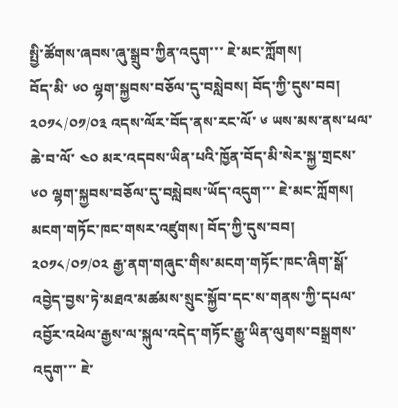སྤྱི་ཚོགས་ཞབས་ཞུ་སྒྲུབ་ཀྱིན་འདུག་་་ ཇེ་མང་ཀློགས།
བོད་མི་ ༦༠ ལྷག་སྐྱབས་བཅོལ་དུ་བསླེབས། བོད་ཀྱི་དུས་བབ། ༢༠༡༨/༠༡/༠༣ འདས་ལོར་བོད་ནས་རང་ལོ་ ༦ ཡས་མས་ནས་ཕལ་ཆེ་བ་ལོ་ ༤༠ མར་འདབས་ཡིན་པའི་ཁྱོན་བོད་མི་སེར་སྐྱ་གྲངས་ ༦༠ ལྷག་སྐྱབས་བཅོལ་དུ་བསླེབས་ཡོད་འདུག་་་ ཇེ་མང་ཀློགས།
མངག་གཏོང་ཁང་གསར་འཛུགས། བོད་ཀྱི་དུས་བབ། ༢༠༡༨/༠༡/༠༢ རྒྱ་ནག་གཞུང་གིས་མངག་གཏོང་ཁང་ཞིག་སྒོ་འབྱེད་བྱས་ཏེ་མཐའ་མཚམས་སྲུང་སྐྱོབ་དང་ས་གནས་ཀྱི་དཔལ་འབྱོར་འཕེལ་རྒྱས་ལ་སྐུལ་འདེད་གཏོང་རྒྱུ་ཡིན་ལུགས་བསྒྲགས་འདུག་་་ ཇེ་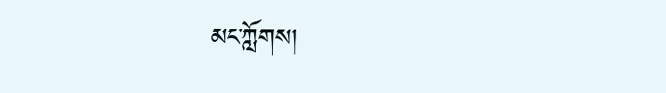མང་ཀློགས།